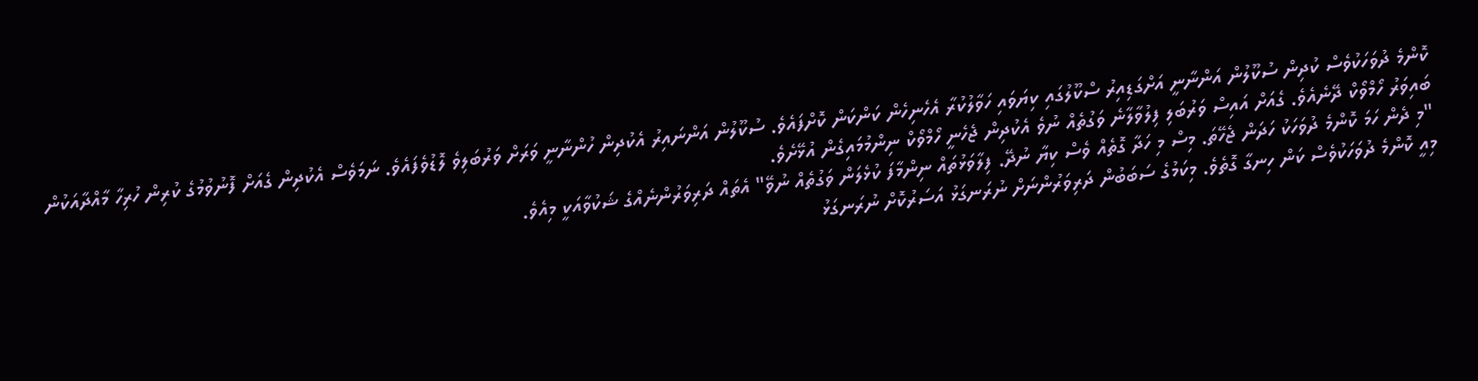ކޮންމެ ދުވަހަކުވެސް ކުދިން ސުކޫލުން އަންނާނީ އަށްގަޑިއިރު ސްކޫލުގައި ކިޔަވައި ހަވާލުކުރާ އެހެނިހެން ކަންކަން ކޮށްފައެވެ. ސުކޫލުން އަންނައިރު އެކުދިން ހުންނާނީ ވަރަށް ވަރުބަލިވެ ލޮޑުވެފައެވެ. ނަމަވެސް އެކުދިން ގެއަށް ފޮނުވުމުގެ ކުރިން ހުރިހާ މާއްދާއަކުން ބައިވަރު ހޯމްވޯކް ދޭނެއެވެ. ގެއަށް އައިސް ވަރުބަލި ފިލުވާލާނެ ވަގުތެއް ނުވެ އެކުދިން ޖެހެނީ ހޯމްވޯކް ނިންމުމައިގެން އުޅޭށެވެ.
"މި ދެން ހަމަ ކޮންމެ ދުވަހަކު ހަދަން ޖެހޭތަ. މިސް މި ހަދާ ގޮތެއް ވެސް ކިޔާ ނުދޭ. ފިލާވަޅުތައް ނިންމާފަ ކުޅެލަން ވަގުތެއް ނުވޭ" އެތައް ދަރިވަރުންނެއްގެ ޝަކުވާއަކީ މިއެވެ.
މިއީ ކޮންމެ ދުވަހަކުވެސް ކަން ހިނގާ ގޮތެވެ. މިކަމުގެ ސަބަބުން ދަރިވަރުންނަށް ނުރަނގަޅު އަސަރުކޮށް ނުރަނގަޅު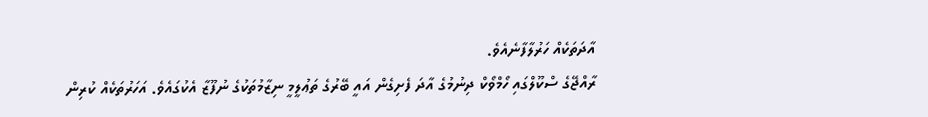އާދަތަކެއް ހަރުލާފާނެއެވެ.
ރާއްޖޭގެ ސްކޫލްގައި ހޯމްވޯކް ދިނުމުގެ އާދަ ފެށިގެން އައީ ބޭރުގެ ތަޢުލީމީ ނިޒާމުތަކުގެ ނުފޫޒާ އެކުގައެވެ. އަހަރުތަކެއް ކުރިން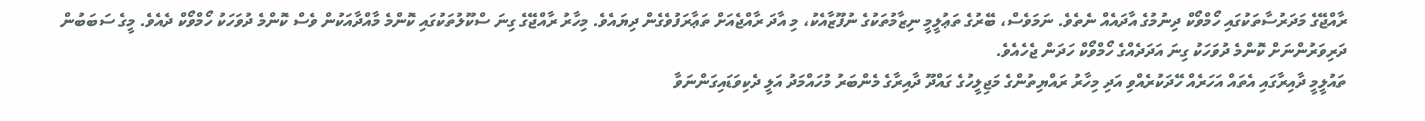ރާއްޖޭގެ މަދަރުސާތަކުގައި ހޯމްވޯކް ދިނުމުގެ އާދައެއް ނެތެވެ. ނަމަވެސް، ބޭރުގެ ތަޢުލީމީ ނިޒާމުތަކުގެ ނުފޫޒާއެކު، މި އާދަ ރާއްޖެއަށް ތަޢާރަފުވެގެން ދިޔައެވެ. މިހާރު ރާއްޖޭގެ ގިނަ ސްކޫލުތަކުގައި ކޮންމެ މާއްދާއަކުން ވެސް ކޮންމެ ދުވަހަކު ހޯމްވޯކް ދެއެވެ. މީގެ ސަބަބުން ދަރިވަރުންނަށް ކޮންމެ ދުވަހަކު ގިނަ އަދަދެއްގެ ހޯމްވޯކް ހަދަން ޖެހެއެވެ.
ތައުލީމީ ދާއިރާގައި އެތައް އަހަރެއް ހޭދަކުރެއްވި އަދި މިހާރު ރައްޔިތުންގެ މަޖިލީހުގެ ގައްދޫ ދާއިރާގެ މެންބަރު މުހައްމަދު އަލީ ދެކިވަޑައިގަންނަވާ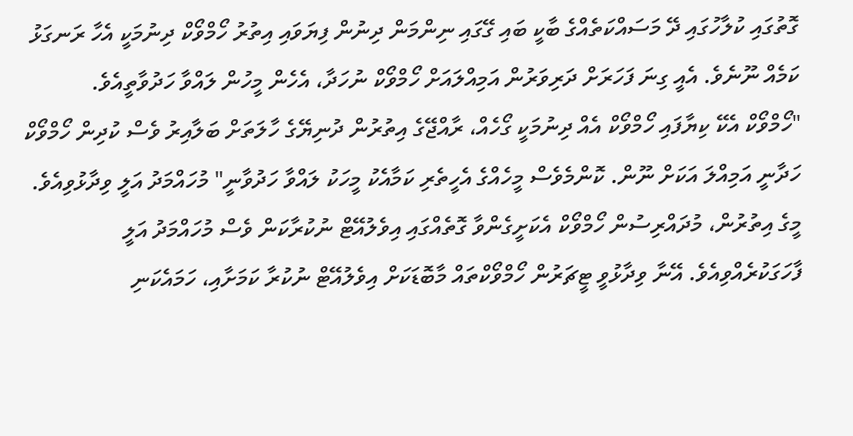ގޮތުގައި ކުލާހުގައި ދޭ މަސައްކަތެއްގެ ބާކީ ބައި ގޭގައި ނިންމަން ދިނުން ފިޔަވައި އިތުރު ހޯމްވޯކް ދިނުމަކީ އެހާ ރަނގަޅު ކަމެއް ނޫނެވެ. އެއީ ގިނަ ފަހަރަށް ދަރިވަރުން އަމިއްލައަށް ހޯމްވޯކް ނުހަދާ، އެހެން މީހުން ލައްވާ ހަދުވާތީއެވެ.
"ހޯމްވޯކް އެކޭ ކިޔާފައި ހޯމްވޯކް އެއް ދިނުމަކީ ގޯހެއް، ރާއްޖޭގެ އިތުރުން ދުނިޔޭގެ ހާލަތަށް ބަލާއިރު ވެސް ކުދިން ހޯމްވޯކް ހަދާނީ އަމިއްލަ އަކަށް ނޫން. ކޮންމެވެސް މީހެއްގެ އެހީތެރި ކަމާއެކު މީހަކު ލައްވާ ހަދުވާނީ" މުހައްމަދު އަލީ ވިދާޅުވިއެވެ.
މީގެ އިތުރުން، މުދައްރިސުން ހޯމްވޯކް އެކަށީގެންވާ ގޮތެއްގައި އިވެލުއޭޓް ނުކުރާކަން ވެސް މުހައްމަދު އަލީ ފާހަގަކުރެއްވިއެވެ. އޭނާ ވިދާޅުވީ ޓީޗަރުން ހޯމްވޯކްތައް މާބޮޑަކަށް އިވެލުއޭޓް ނުކުރާ ކަމަށާއި، ހަމައެކަނި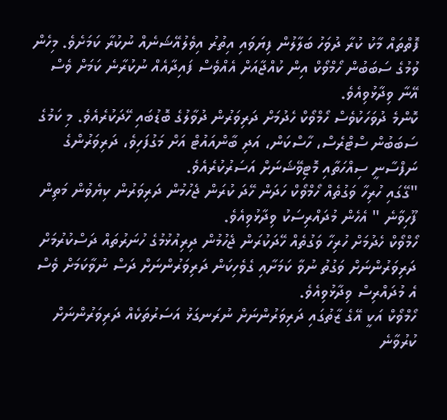ފޮތްތައް މާކު ކުރާ ދުވަހު ބަލާލުން ފިޔަވައި އިތުރު އިވެލުއޭޝަނެއް ނުކުރާ ކަމަށެވެ. މިހެން ވުމުގެ ސަބަބުން ހޯމްވޯކް އިން ކުއްޖާއަށް އެއްވެސް ފައިދާއެއް ނުކުރާނެ ކަމަށް ވެސް އޭނާ ވިދާޅުވިއެވެ.
ކޮންމެ ދުވަހަކުވެސް ހޯމްވޯކް ހެދުމަށް ދަރިވަރުން ދުވާލުގެ ބޮޑުބައި ހޭދަކުރެއެވެ. މި ކަމުގެ ސަބަބުން ސްޓްރެސް، ހާސްކަން، އަދި ބާންއައުޓް އަށް މަގުފަހިވެ، ދަރިވަރުންގެ ނަފްސާނީ ސިއްހަތާއި މޮޓިވޭޝަނަށް އަސަރުކުރެއެވެ.
"ގޭގައި ހުރިހާ ވަގުތެއް ހޯމްވޯކް ހަދަން ހޭދަ ކުރަން ޖެހުމުން ދަރިވަރުން ކިޔެވުން މަތިން ފޫހިވާނެ " އެހެން މުދައްރިސަކު ވިދާޅުވިއެވެ.
ހޯމްވޯކް ހެދުމަށް ހުރިހާ ވަގުތެއް ހޭދަކުރަން ޖެހުމުން ދިރިއުޅުމުގެ ހުނަރުތައް ދަސްކުރުމަށް ދަރިވަރުންނަށް ވަގުތު ނުވާ ކަމަށާއި ގެވެހިކަން ދަރިވަރުންނަށް ދަސް ނުވާކަމަށް ވެސް އެ މުދައްރިސް ވިދާޅުވިއެވެ.
ހޯމްވޯކް އަކީ އޭގެ ޒާތުގައި ދަރިވަރުންނަށް ނުރަނގަޅު އަސަރުތަކެއް ދަރިވަރުންނަށް ކުރުވާނެ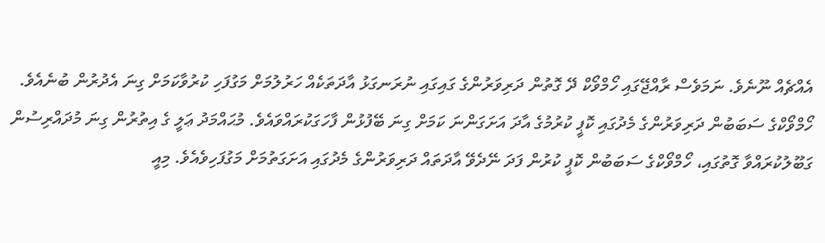އެއްޗެއް ނޫނެވެ. ނަމަވެސް ރާއްޖޭގައި ހޯމްވޯކް ދޭ ގޮތުން ދަރިވަރުންގެ ގައިގައި ނުރަނގަޅު އާދަތަކެއް ހަރުލުމަށް މަގުފަހި ކުރުވާކަމަށް ގިނަ އެދުރުން ބުނެއެވެ.
ހޯމްވޯކްގެ ސަބަބުން ދަރިވަރުންގެ މެދުގައި ކޮޕީ ކުރުމުގެ އާދަ އަށަގަންނަ ކަމަށް ގިނަ ބޭފުޅުން ފާހަގަކުރައްވައެވެ. މުޙައްމަދު ޢަލީ ގެ އިތުރުން ގިނަ މުދައްރިސުން ގަބޫލުކުރައްވާ ގޮތުގައި، ހޯމްވޯކްގެ ސަބަބުން ކޮޕީ ކުރުން ފަދަ ނޭދެވޭ އާދަތައް ދަރިވަރުންގެ މެދުގައި އަށަގަތުމަށް މަގުފަހިވެއެވެ. މިއީ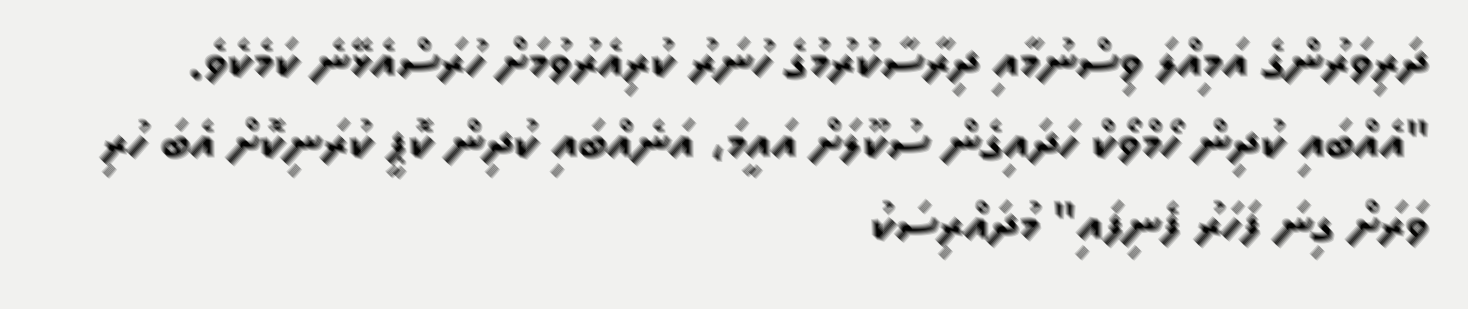ދަރިވަރުންގެ އަމިއްލަ ވިސްނުމާއި ދިރާސާކުރުމުގެ ހުނަރު ކުރިއެރުވުމަށް ހުރަސްއެޅޭނެ ކަމެކެވެ.
"އެއްބައި ކުދިން ހޯމްވޯކް ހަދައިގެން ސުކޫލަށް އައީމަ، އަނެއްބައި ކުދިން ކޮޕީ ކުރަނިކޮށް އެބަ ހުރި ވަރަށް ގިނަ ފަހަރު ފެނިފައި" މުދައްރިސަކު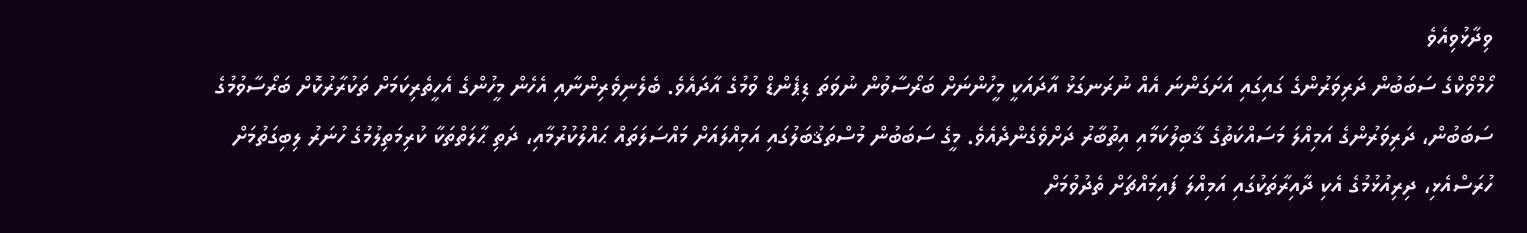ވިދާޅުވިއެވެ
ހޯމްވޯކްގެ ސަބަބުން ދަރިވަރުންގެ ގައިގައި އަށަގަންނަ އެއް ނުރަނގަޅު އާދައަކީ މީހުންނަށް ބަރޯސާވުން ނުވަތަ ޑިޕެންޑް ވުމުގެ އާދައެވެ. ބެލެނިވެރިންނާއި އެހެން މީހުންގެ އެހީތެރިކަމަށް ތަކުރާރުކޮށް ބަރޯސާވުމުގެ ސަބަބުން، ދަރިވަރުންގެ އަމިއްލަ މަސައްކަތުގެ ޤާބިލުކަމާއި އިތުބާރު ދަށްވެގެންދެއެވެ. މީގެ ސަބަބުން މުސްތަޤުބަލުގައި އަމިއްލައަށް މައްސަލަތައް ޙައްލުކުރުމާއި، ދަތި ޙާލަތްތަކާ ކުރިމަތިލުމުގެ ހުނަރު ލިބިގަތުމަށް ހުރަސްއެޅި، ދިރިއުޅުމުގެ އެކި ދާއިރާތަކުގައި އަމިއްލަ ފައިމައްޗަށް ތެދުވުމަށް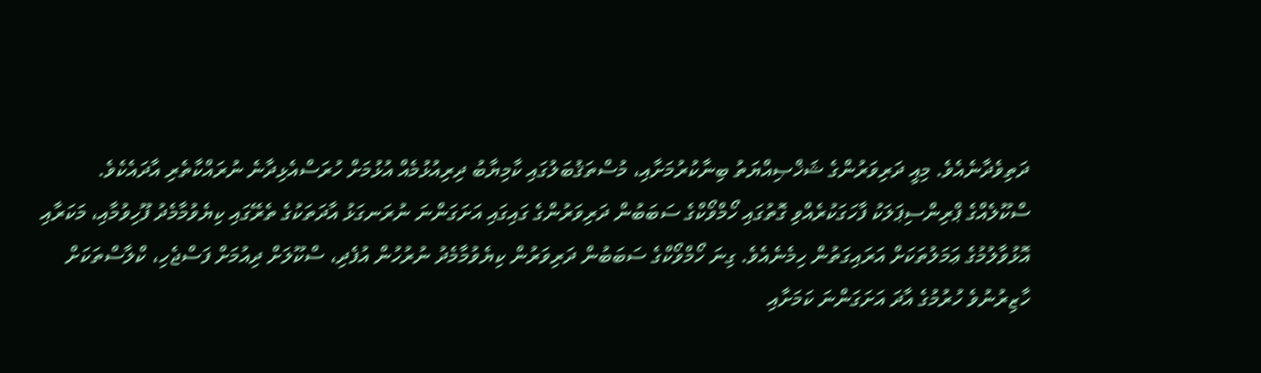ދަތިވެދާނެއެވެ. މިއީ ދަރިވަރުންގެ ޝަޚްޞިއްޔަތު ބިނާކުރުމަށާއި، މުސްތަޤުބަލުގައި ކާމިޔާބު ދިރިއުޅުމެއް އުޅުމަށް ހުރަސްއެޅިދާނެ ނުރައްކާތެރި އާދައެކެވެ.
ސްކޫލެއްގެ ޕްރިންސިޕަލަކު ފާހަގަކުރެއްވި ގޮތުގައި ހޯމްވޯކްގެ ސަބަބުން ދަރިވަރުންގެ ގައިގައި އަށަގަންނަ ނުރަނގަޅު އާދަތަކުގެ ތެރޭގައި ކިޔެވުމާމެދު ފޫހިވުމާއި، މަކަރާއި އޮޅުވާލުމުގެ ޢަމަލުތަކަށް އަރައިގަތުން ހިމެނެއެވެ. ގިނަ ހޯމްވޯކްގެ ސަބަބުން ދަރިވަރުން ކިޔެވުމާމެދު ނުރުހުން އުފެދި، ސްކޫލަށް ދިއުމަށް ފަސްޖެހި، ކްލާސްތަކަށް ހާޒިރުނުވެ ހުރުމުގެ އާދަ އަށަގަންނަ ކަމަށާއި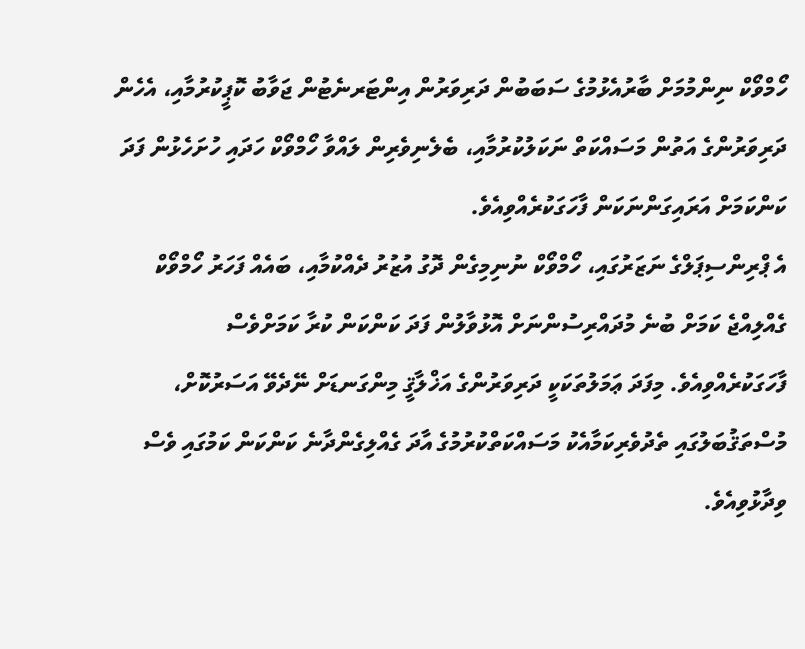ހޯމްވޯކް ނިންމުމަށް ބާރުއެޅުމުގެ ސަބަބުން ދަރިވަރުން އިންޓަރނެޓުން ޖަވާބު ކޮޕީކުރުމާއި، އެހެން ދަރިވަރުންގެ އަތުން މަސައްކަތް ނަކަލުކުރުމާއި، ބެލެނިވެރިން ލައްވާ ހޯމްވޯކް ހަދައި ހުށަހެޅުން ފަދަ ކަންކަމަށް އަރައިގަންނަކަން ފާހަގަކުރެއްވިއެވެ.
އެ ޕްރިންސިޕަލްގެ ނަޒަރުގައި، ހޯމްވޯކް ނުނިމިގެން ދޮގު އުޒުރު ދެއްކުމާއި، ބައެއް ފަހަރު ހޯމްވޯކް ގެއްލިއްޖެ ކަމަށް ބުނެ މުދައްރިސުންނަށް އޮޅުވާލުން ފަދަ ކަންކަން ކުރާ ކަމަށްވެސް ފާހަގަކުރެއްވިއެވެ. މިފަދަ ޢަމަލުތަކަކީ ދަރިވަރުންގެ އަޚްލާޤީ މިންގަނޑަށް ނޭދެވޭ އަސަރުކޮށް، މުސްތަޤުބަލުގައި ތެދުވެރިކަމާއެކު މަސައްކަތްކުރުމުގެ އާދަ ގެއްލިގެންދާނެ ކަންކަން ކަމުގައި ވެސް ވިދާޅުވިއެވެ.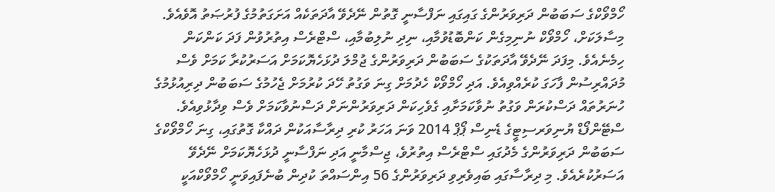ހޯމްވޯކްގެ ސަބަބުން ދަރިވަރުންގެ ގައިގައި ނަފްސާނީ ގޮތުން ނޭދެވޭ އާދަތަކެއް އަށަގަތުމުގެ ފުރުޞަތު އޮވެއެވެ. މިސާލަކަށް، ހޯމްވޯކް ނުނިމިގެން ކަންބޮޑުވުމާއި، ނިދި ނުލިބުމާއި، ސްޓްރެސް އިތުރުވުން ފަދަ ކަންކަން ހިމެނެއެވެ. މިފަދަ ނޭދެވޭ އާދަތަކުގެ ސަބަބުން ދަރިވަރުންގެ ޖުމްލަ ދުޅަހެޔޮކަމަށް އަސަރުކުރާ ކަމަށް ވެސް މުދައްރިސުން ފާހަގަ ކުރެއްވިއެވެ. އަދި ހޯމްވޯކް ހެދުމަށް ގިނަ ވަގުތު ހޭދަ ކުރުމަށް ޖެހުމުގެ ސަބަބުން ދިރިއުޅުމުގެ ހުނަރުތައް ދަސްކުރަން ވަގުތު ނުވާކަމަށާއި ގެވެހިކަން ދަރިވަރުންނަށް ދަސްނުވާކަމަށް ވެސް ވިދާޅުވިއެވެ.
ސްޓޭންފޯޑް ޔުނިވަރސިޓީގެ ޑެނިސް ޕޯޕް 2014 ވަނަ އަހަރު ކުރި ދިރާސާއަކުން ދައްކާ ގޮތުގައި، ގިނަ ހޯމްވޯކްގެ ސަބަބުން ދަރިވަރުންގެ މެދުގައި ސްޓްރެސް އިތުރުވެ، ޖިސްމާނީ އަދި ނަފްސާނީ ދުޅަހެޔޮކަމަށް ނޭދެވޭ އަސަރުކުރެއެވެ. މި ދިރާސާގައި ބައިވެރިވި ދަރިވަރުންގެ 56 އިންސައްތަ ކުދިން ބުނެފައިވަނީ ހޯމްވޯކްއަކީ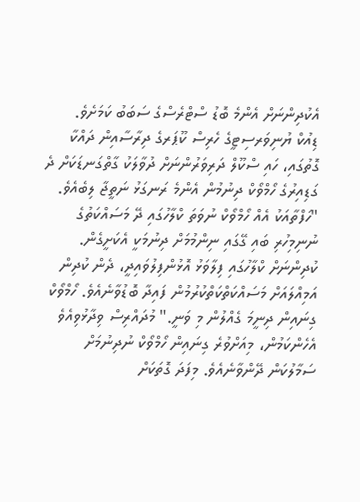އެކުދިންނަށް އެންމެ ބޮޑު ސްޓްރެސްގެ ސަބަބު ކަމަށެވެ.
ޑިއުކް ޔުނިވަރސިޓީގެ ހެރިސް ކޫޕަރގެ ދިރާސާއިން ދައްކާ ގޮތުގައި، ހައި ސްކޫލް ދަރިވަރުންނަށް ދުވާލަކު ގާތްގަނޑަކަށް ދެ ގަޑިއިރުގެ ހޯމްވޯކް ދިނުމުން އެންމެ ރަނގަޅު ނަތީޖާ ލިބެއެވެ.
"ހަފްތާއަކު އެއް ހޯމްވޯކް ނުވަތަ ކްލާހުގައި ދޭ މަސައްކަތުގެ ނުނިމިހުރި ބައި ގޭގައި ނިންމުމަށް ދިނުމަކީ އެކަށީގެން. ކުދިންނަށް ކްލާހުގައި ފިލާވަޅު އޮޅުންފިލުވައިދީ، ދެން ކުދިން އަމިއްލައަށް މަސައްކަތްކަތްކުރުމުން ފައިދާ ބޮޑުވާނެއެވެ. ހޯމްވޯކް ގިނައިން ދިނީމަ ގެއްލުން މި ވަނީ." މުދައްރިސް ވިދާޅުވިއެވެ
އެހެންކަމުން، މިއަށްވުރެ ގިނައިން ހޯމްވޯކް ނުދިނުމަށް ސަމާލުކަން ދޭންވާނެއެވެ. މިފަދަ ގޮތަކަށް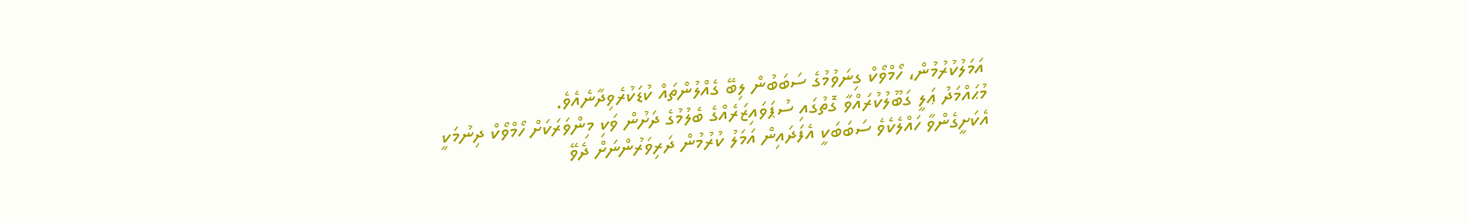އަމަލުކުރުމުން، ހޯމްވޯކް ގިނަވުމުގެ ސަބަބުން ލިބޭ ގެއްލުންތައް ކުޑަކުރެވިދާނެއެވެ.
މުޙައްމަދު ޢަލީ ގަބޫލުކުރައްވާ ގޮތުގައި ސުޕަވައިޒަރެއްގެ ބެލުމުގެ ދަށުން ވަކި މިންވަރަކަށް ހޯމްވޯކް ދިނުމަކީ އެކަށީގެންވާ ހައްލެކެވެ ސަބަބަކީ އެފަދައިން އަމަލު ކުރުމުން ދަރިވަރުންނަށް ދެވޭ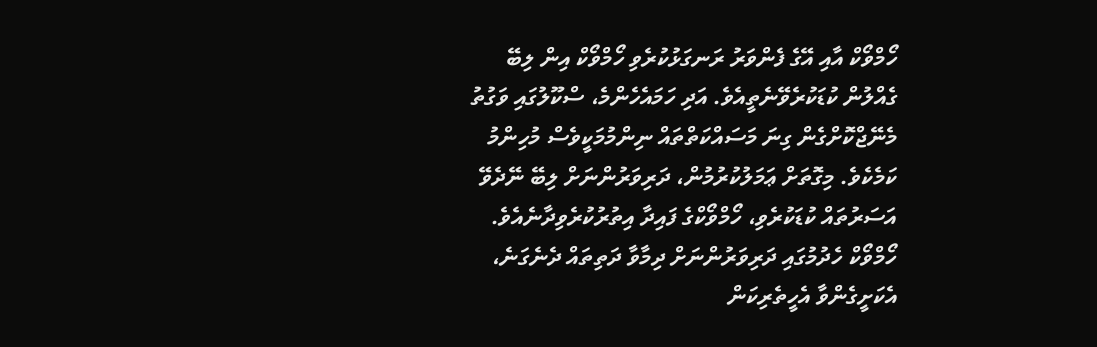ހޯމްވޯކް އާއި އޭގެ ފެންވަރު ރަނގަޅުކުރެވި ހޯމްވޯކް އިން ލިބޭ ގެއްލުން ކުޑަކުރެވޭނެތީއެވެ. އަދި ހަމައެހެންމެ، ސްކޫލުގައި ވަގުތު މެނޭޖްކޮށްގެން ގިނަ މަސައްކަތްތައް ނިންމުމަކީވެސް މުހިންމު ކަމެކެވެ. މިގޮތަށް ޢަމަލުކުރުމުން، ދަރިވަރުންނަށް ލިބޭ ނޭދެވޭ އަސަރުތައް ކުޑަކުރެވި، ހޯމްވޯކްގެ ފައިދާ އިތުރުކުރެވިދާނެއެވެ.
ހޯމްވޯކް ހެދުމުގައި ދަރިވަރުންނަށް ދިމާވާ ދަތިތައް ދެނެގަނެ، އެކަށީގެންވާ އެހީތެރިކަން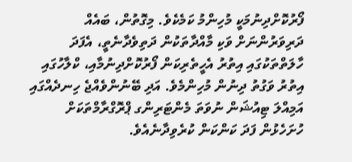ފޯރުކޮށްދިނުމަކީ މުހިންމު ކަމެކެވެ. މިގޮތުން، ބައެއް ދަރިވަރުންނަށް ވަކި މާއްދާތަކުން ދަތިވެދާނެތީ، އެފަދަ ހާލަތްތަކުގައި އިތުރު އެހީތެރިކަން ފޯރުކޮށްދިނުމާއި، ކްލާހުގައި އިތުރު ވަގުތު ދިނުން މުހިންމެވެ. އަދި ބޭނުންވެއްޖެ ހިނދެއްގައި އަމިއްލަ ޓިއުޝަން ނުވަތަ މެންޓަރިންގ ޕްރޮގްރާމްތަކަށް ހުށަހެޅުން ފަދަ ކަންކަން ކުރެވިދާނެއެވެ.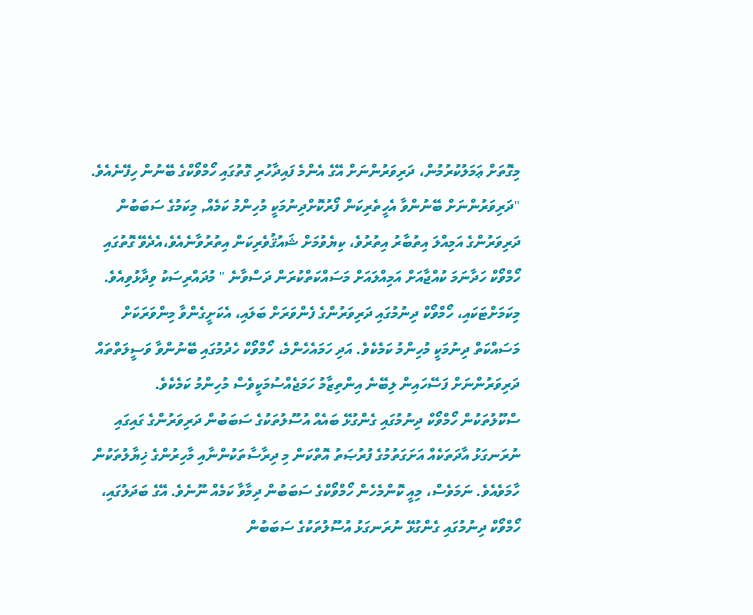މިގޮތަށް ޢަމަލުކުރުމުން، ދަރިވަރުންނަށް އޭގެ އެންމެ ފައިދާހުރި ގޮތުގައި ހޯމްވޯކްގެ ބޭނުން ހިފޭނެއެވެ.
"ދަރިވަރުންނަށް ބޭނުންވާ އެހީތެރިކަން ފޯރުކޮށްދިނުމަކީ މުހިންމު ކަމެއް, މިކަމުގެ ސަބަބުން ދަރިވަރުންގެ އަމިއްލަ އިތުބާރު އިތުރުވެ، ކިޔެވުމަށް ޝައުޤުވެރިކަން އިތުރުވާނެއެވެ،އެދެވޭ ގޮތުގައި ހޯމްވޯކް ހަދާނަމަ ކުއްޖާއަށް އަމިއްލައަށް މަސައްކަތްކުރަން ދަސްވާނެ " މުދައްރިސަކު ވިދާޅުވިއެވެ.
މިކަމަށްޓަކައި، ހޯމްވޯކް ދިނުމުގައި ދަރިވަރުންގެ ފެންވަރަށް ބަލައި، އެކަށީގެންވާ މިންވަރަކަށް މަސައްކަތް ދިނުމަކީ މުހިންމު ކަމެކެވެ. އަދި ހަމައެހެންމެ، ހޯމްވޯކް ހެދުމުގައި ބޭނުންވާ ވަސީލަތްތައް ދަރިވަރުންނަށް ފަސޭހައިން ލިބޭނެ އިންތިޒާމު ހަމަޖެއްސުމަކީވެސް މުހިންމު ކަމެކެވެ.
ސްކޫލުތަކުން ހޯމްވޯކް ދިނުމުގައި ގެންގުޅޭ ބައެއް އުސޫލުތަކުގެ ސަބަބުން ދަރިވަރުންގެ ގައިގައި ނުރަނގަޅު އާދަތަކެއް އަށަގަތުމުގެ ފުރުޞަތު އޮތްކަން މި ދިރާސާތަކުންނާއި މާހިރުންގެ ޚިޔާލުތަކުން ހާމަވެއެވެ. ނަމަވެސް، މިއީ ކޮންމެހެން ހޯމްވޯކްގެ ސަބަބުން ދިމާވާ ކަމެއް ނޫނެވެ. އޭގެ ބަދަލުގައި، ހޯމްވޯކް ދިނުމުގައި ގެންގުޅޭ ނުރަނގަޅު އުސޫލުތަކުގެ ސަބަބުން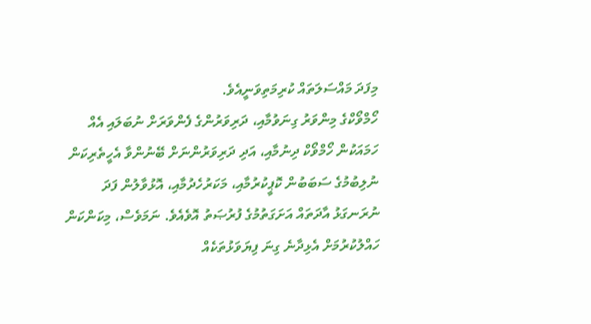މިފަދަ މައްސަލަތައް ކުރިމަތިވަނީއެވެ.
ހޯމްވޯކްގެ މިންވަރު ގިނަވުމާއި، ދަރިވަރުންގެ ފެންވަރަށް ނުބަލައި އެއް ހަމައަކުން ހޯމްވޯކް ދިނުމާއި، އަދި ދަރިވަރުންނަށް ބޭނުންވާ އެހީތެރިކަން ނުލިބުމުގެ ސަބަބުން ކޮޕީކުރުމާއި، މަކަރުހެދުމާއި، އޮޅުވާލުން ފަދަ ނުރަނގަޅު އާދަތައް އަށަގަތުމުގެ ފުރުޞަތު އޮވެއެވެ. ނަމަވެސް، މިކަންކަން ހައްލުކުރުމަށް އެޅިދާނެ ގިނަ ފިޔަވަޅުތަކެއް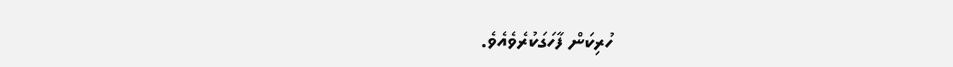ހުރިކަން ފާހަގަކުރެވެއެވެ.